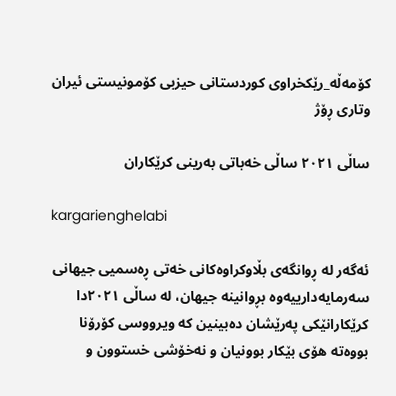کۆمەڵە_رێكخراوی كوردستانی حیزبی كۆمونیستی ئیران
وتاری ڕۆژ

ساڵی ٢٠٢١ ساڵی خەباتی بەرینی کرێکاران

kargarienghelabi

ئەگەر لە ڕوانگەی بڵاوکراوەکانی خەتی ڕەسمیی جیهانی سەرمایەدارییەوە بڕوانینە جیهان، لە ساڵی ٢٠٢١دا کرێکارانێکی پەرێشان دەبینین کە ویرووسی کۆرۆنا بووەتە هۆی بێکار بوونیان و نەخۆشی خستوون و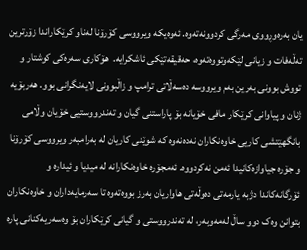یان بەرەوڕووی مەرگی کردوونەتەوە. ئەوەیکە ویرووسی کۆرۆنا لەناو کرێکاراندا زۆرترین تەڵەفات و زیانی لێکەوتووەتەوە، حەقیقەتێکی ئاشکرایە.  هۆکاری سەرەکی کوشتار و تووش بوونی بەرین بەم ویرووسە دەسەڵاتی ترامپ و زاڵبوونی لایەنگرانی بوو. هەربۆیە ژنان و پیاوانی کرێکار مافی خۆیانە بۆ پاراستنی گیان و تەندرووستیی خۆیان وڵامی بانگهێتشی کاریی خاوەنکاران نەدەنەوە کە شوێنی کاریان لە بەرامبەر ویرووسی کۆرۆنا و جۆرە جیاوازەکانیدا ئەمن نەکردووە. ئەمجۆرە خاوەنکارانە لە میدیا و ئیدارە و ئۆرگانەکاندا دژبە یارمەتی دەوڵەتی هاواریان بەرز بووەتەوە تا سەرمایەداران و خاوەنکاران بتوانن وەک دوو ساڵ لەمەوبەر، لە تەندرووستی و گیانی کرێکاران بۆ وەسەریەکنانی پارە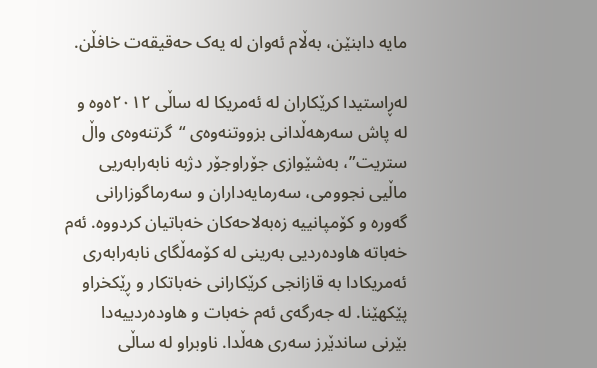مایە دابنێن، بەڵام ئەوان لە یەک حەقیقەت خافڵن.

لەڕاستیدا کرێکاران لە ئەمریکا لە ساڵی ٢٠١٢ەوە و لە پاش سەرهەڵدانی بزووتنەوەی “گرتنەوەی واڵ ستریت”، بەشێوازی جۆراوجۆر دژبە نابەرابەریی ماڵیی نجوومی، سەرمایەداران و سەرماگوزارانی گەورە و کۆمپانییە زەبەلاحەکان خەباتیان کردووە. ئەم خەباتە هاودەردیی بەرینی لە کۆمەڵگای نابەرابەری ئەمریکادا بە قازانجی کرێکارانی خەباتکار و ڕێکخراو پێکهێنا. لە جەرگەی ئەم خەبات و هاودەردییەدا بێرنی ساندێرز سەری هەڵدا. ناوبراو لە ساڵی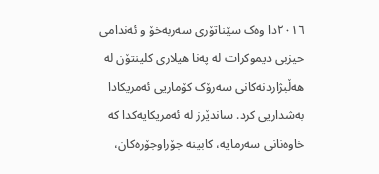٢٠١٦دا وەک سێناتۆری سەربەخۆ و ئەندامی حیزبی دیموکرات لە پەنا هیلاری کلینتۆن لە هەڵبژاردنەکانی سەرۆک کۆماریی ئەمریکادا بەشداریی کرد. ساندێرز لە ئەمریکایەکدا کە خاوەنانی سەرمایە، کابینە جۆراوجۆرەکان،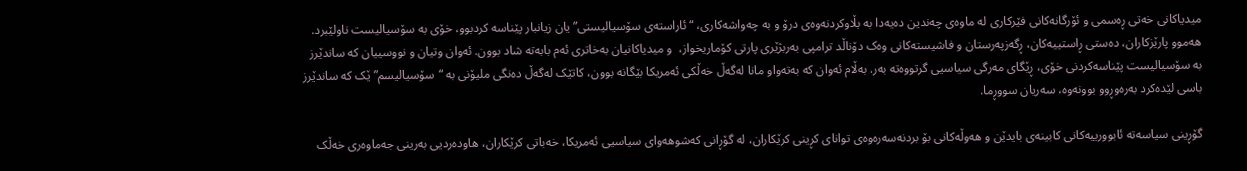میدیاکانی خەتی ڕەسمی و ئۆرگانەکانی فێرکاری لە ماوەی چەندین دەیەدا بە بڵاوکردنەوەی درۆ و بە چەواشەکاری، “ئاراستەی سۆسیالیستی”یان زیانبار پێناسە کردبوو، خۆی بە سۆسیالیست ناولێبرد. هەموو پارێزکاران، دەستی ڕاستییەکان، ڕگەزپەرستان و فاشیستەکانی وەک دۆناڵد ترامپی بەربژێری پارتی کۆماریخواز،  و میدیاکانیان بەخاتری ئەم بابەتە شاد بوون. ئەوان وتیان و نووسییان کە ساندێرز بە سۆسیالیست پێناسەکردنی خۆی، ڕێگای مەرگی سیاسیی گرتووەتە بەر. بەڵام ئەوان کە بەتەواو مانا لەگەڵ خەڵکی ئەمریکا بێگانە بوون، کاتێک لەگەڵ دەنگی ملیۆنی بە “سۆسیالیسم”ێک کە ساندێرز باسی لێدەکرد بەرەوڕوو بوونەوە، سەریان سووڕما.

گۆڕینی سیاسەتە ئابوورییەکانی کابینەی بایدێن و هەوڵەکانی بۆ بردنەسەرەوەی توانای کڕینی کرێکاران، لە گۆڕانی کەشوهەوای سیاسیی ئەمریکا، خەباتی کرێکاران، هاودەردیی بەرینی جەماوەری خەڵک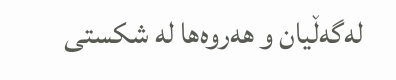لەگەڵیان و هەروەها لە شکستی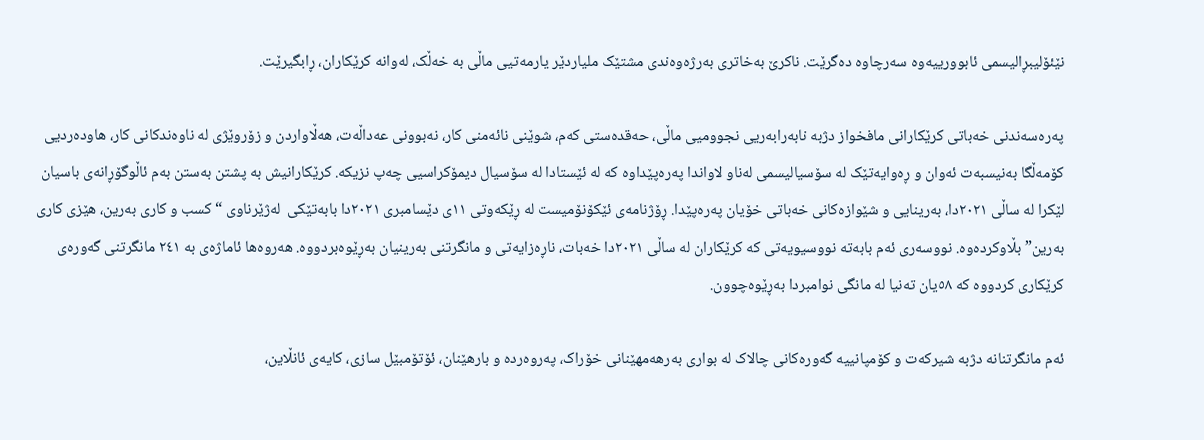نێئۆلیبڕالیسمی ئابوورییەوە سەرچاوە دەگرێت. ناکرێ بەخاتری بەرژەوەندی مشتێک ملیاردێر یارمەتیی ماڵی بە خەڵک، لەوانە کرێکاران، ڕابگیرێت.

پەرەسەندنی خەباتی کرێکارانی مافخواز دژبە نابەرابەریی نجوومیی ماڵی، حەقدەستی کەم، شوێنی نائەمنی کار، نەبوونی عەداڵەت، هەڵاواردن و زۆروێژی لە ناوەندکانی کار، هاودەردیی کۆمەڵگا بەنیسبەت ئەوان و ڕەوایەتێک لە سۆسیالیسمی لەناو لاواندا پەرەپێداوە کە لە ئێستادا لە سۆسیال دیمۆکراسیی چەپ نزیکە. کرێکارانیش بە پشتن بەستن بەم ئاڵوگۆڕانەی باسیان لێکرا لە ساڵی ٢٠٢١دا، بەرینایی و شێوازەکانی خەباتی خۆیان پەرەپێدا. ڕۆژنامەی ئێکۆنۆمیست لە ڕێکەوتی ١١ی دێسامبری ٢٠٢١دا بابەتێکی  لەژێرناوی “کسب و کاری بەرین، هێزی کاری بەرین” بڵاوکردەوە. نووسەری ئەم بابەتە نووسیویەتی کە کرێکاران لە ساڵی ٢٠٢١دا خەبات، ناڕەزایەتی و مانگرتنی بەرینیان بەڕێوەبردووە. هەروەها ئاماژەی بە ٢٤١ مانگرتنی گەورەی کرێکاری کردووە کە ٥٨یان تەنیا لە مانگی نوامبردا بەڕێوەچوون.

ئەم مانگرتنانە دژبە شیرکەت و کۆمپانییە گەورەکانی چالاک لە بواری بەرهەمهێنانی خۆراک، پەروەردە و بارهێنان، ئۆتۆمبێل سازی، کایەی ئانڵاین،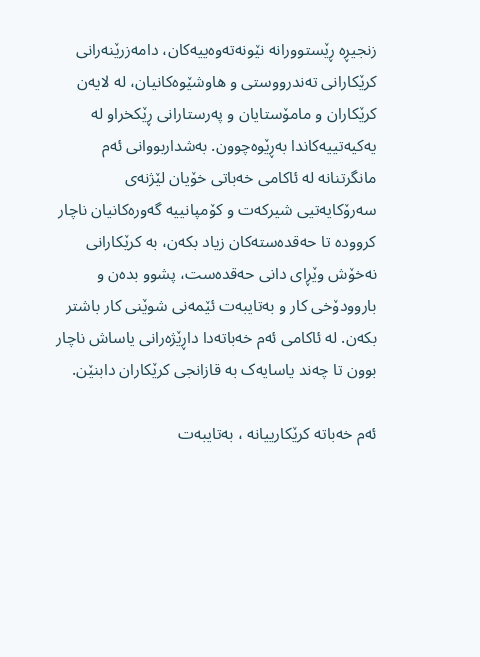زنجیڕە ڕێستوورانە نێونەتەوەییەکان، دامەزرێنەرانی کرێکارانی تەندرووستی و هاوشێوەکانیان، لە لایەن کرێکاران و مامۆستایان و پەرستارانی ڕێکخراو لە یەکیەتییەکاندا بەڕێوەچوون. بەشداربووانی ئەم مانگرتنانە لە ئاکامی خەباتی خۆیان لێژنەی سەرۆکایەتیی شیرکەت و کۆمپانییە گەورەکانیان ناچار کروودە تا حەقدەستەکان زیاد بکەن، بە کرێکارانی نەخۆش وێڕای دانی حەقدەست، پشوو بدەن و باروودۆخی کار و بەتایبەت ئێمەنی شوێنی کار باشتر بکەن. لە ئاکامی ئەم خەباتەدا داڕێژەرانی یاساش ناچار بوون تا چەند یاسایەک بە قازانجی کرێکاران دابنێن.

ئەم خەباتە کرێکارییانە ، بەتایبەت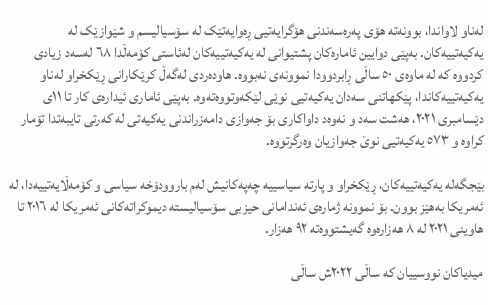لەناو لاواندا، بوونەتە هۆی پەرەسەندنی هۆگرایەتیی ڕەوایەتێک لە سۆسیالیسم و شێوازێک لە یەکیەتییەکان. بەپێی دوایین ئامارەکان پشتیوانی لە یەکیەتییەکان لەئاستی کۆمەڵدا ٦٨ لەسەد زیادی کردووە کە لە ماوەی ٥٠ ساڵی ڕابردوودا نموونەی نەبووە. هاودەردی لەگەڵ کرێکارانی ڕێکخراو لەناو یەکیەتییەکاندا، پێکهاتنی سەدان یەکیەتیی نوێی لێکەوتووەتەوە. بەپێی ئاماری ئیدارەی کار تا ١١ی دێسامبری ٢٠٢١، هەشت سەد و نەوەد داواکاری بۆ جەوازی دامەزراندنی یەکیەتی لە کەرتی تایبەتدا تۆمار کراوە و ٥٧٣ یەکیەتیی نوێ جەوازیان وەرگرتووە.

بێجگەلە یەکیەتییەکان، ڕێکخراو و پارتە سیاسییە چەپەکانیش لەم باروودۆخە سیاسی و کۆمەڵایەتییەدا، لە ئەمریکا بەهێز بوون. بۆ نموونە ژمارەی ئەندامانی حیزبی سۆسیالیستە دیموکراتەکانی ئەمریکا لە ٢٠١٦ تا هاوینی ٢٠٢١ لە ٨ هەزارەوە گەیشتووەتە ٩٢ هەزار.

میدیاکان نووسییان کە ساڵی ٢٠٢٢ش ساڵی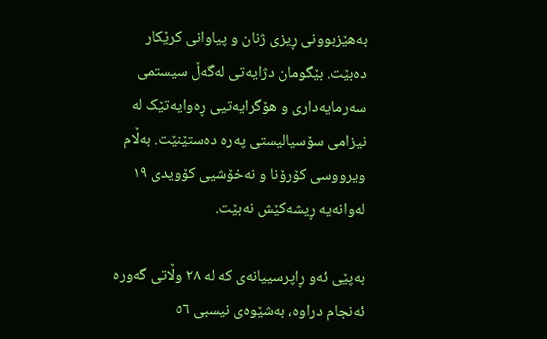بەهێزبوونی ڕیزی ژنان و پیاوانی کرێکار دەبێت. بێگومان دژایەتی لەگەڵ سیستمی سەرمایەداری و هۆگرایەتیی ڕەوایەتێک لە نیزامی سۆسیالیستی پەرە دەستێنێت. بەڵام ویرووسی کۆرۆنا و نەخۆشیی کۆویدی ١٩ لەوانەیە ڕیشەکێش نەبێت.

بەپێی ئەو ڕاپرسییانەی کە لە ٢٨ وڵاتی گەورە ئەنجام دراوە، بەشێوەی نیسبی ٥٦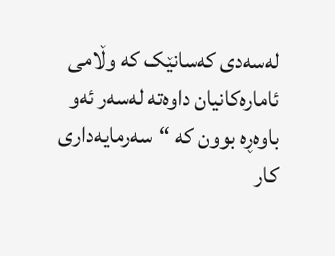لەسەدی کەسانێک کە وڵامی ئامارەکانیان داوەتە لەسەر ئەو باوەڕە بوون کە “سەرمایەداری کار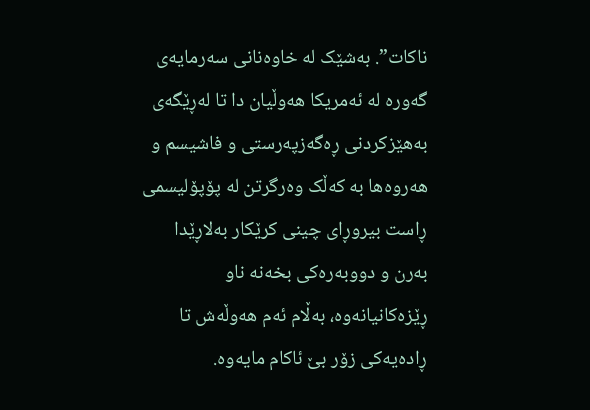ناکات”. بەشێک لە خاوەنانی سەرمایەی گەورە لە ئەمریکا هەوڵیان دا تا لەڕێگەی بەهێزکردنی ڕەگەزپەرستی و فاشیسم و هەروەها بە کەڵک وەرگرتن لە پۆپۆلیسمی ڕاست بیروڕای چینی کرێکار بەلاڕێدا بەرن و دووبەرەکی بخەنە ناو ڕێزەکانیانەوە، بەڵام ئەم هەوڵەش تا ڕادەیەکی زۆر بێ ئاکام مایەوە.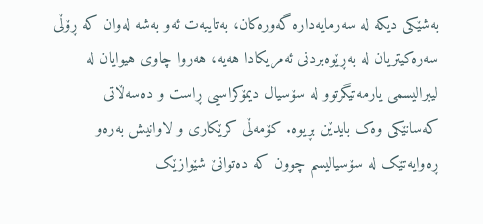بەشێکی دیکە لە سەرمایەدارە گەورەکان، بەتایبەت ئەو بەشە لەوان کە ڕۆڵی سەرەکیتریان لە بەڕێوەبردنی ئەمریکادا هەیە، هەروا چاوی هیوایان لە لیبرالیسمی یارمەتیگرتوو لە سۆسیال دیمۆکراسیی ڕاست و دەسەڵاتی کەسانێکی وەک بایدێن بڕیوە. کۆمەڵی کرێکاری و لاوانیش بەرەو ڕەوایەتێک لە سۆسیالیسم چوون کە دەتوانێ شێوازێک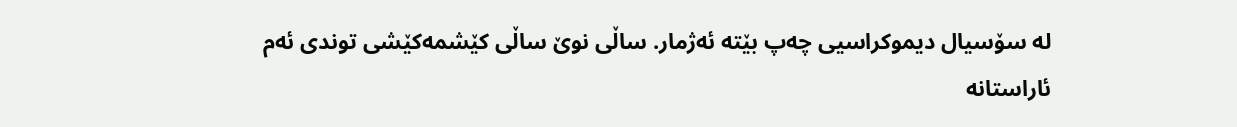لە سۆسیال دیموکراسیی چەپ بێتە ئەژمار. ساڵی نوێ ساڵی کێشمەکێشی توندی ئەم ئاراستانە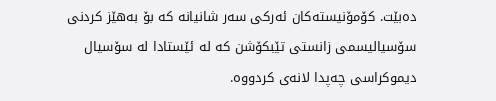دەبێت. کۆمۆنیستەکان ئەرکی سەر شانیانە کە بۆ بەهێز کردنی سۆسیالیسمی زانستی تێبکۆشن کە لە ئێستادا لە سۆسیال دیموکراسی چەپدا لانەی کردووە.